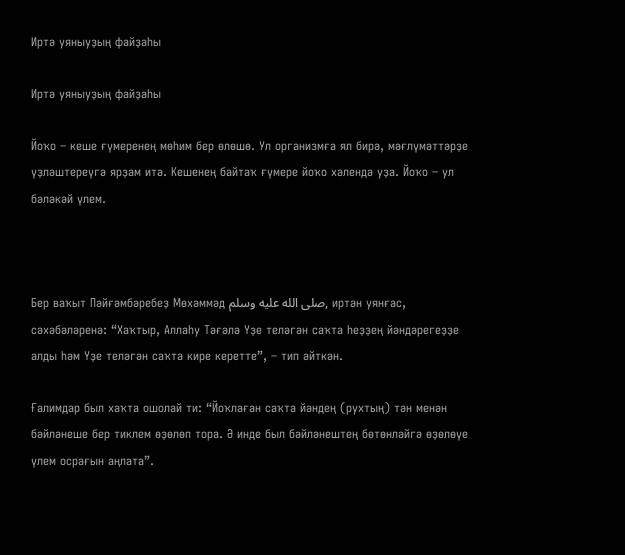Иртә уяныуҙың файҙаһы

Иртә уяныуҙың файҙаһы

Йоҡо – кеше ғүмеренең мөһим бер өлөшө. Ул организмға ял бирә, мәғлүмәттәрҙе үҙләштереүгә ярҙам итә. Кешенең байтаҡ ғүмере йоҡо хәлендә уҙа. Йоҡо – ул бәләкәй үлем.



Бер ваҡыт Пәйғәмбәребеҙ Мөхәммәд صلى الله عليه وسلم, иртән уянғас, сәхәбәләренә: “Хаҡтыр, Аллаһу Тәғәлә Үҙе теләгән саҡта һеҙҙең йәндәрегеҙҙе алды һәм Үҙе теләгән саҡта кире керетте”, – тип әйткән.

Ғалимдар был хаҡта ошолай ти: “Йоҡлаған саҡта йәндең (рухтың) тән менән бәйләнеше бер тиклем өҙөлөп тора. Ә инде был бәйләнештең бөтөнләйгә өҙөлөүе үлем осрағын аңлата”.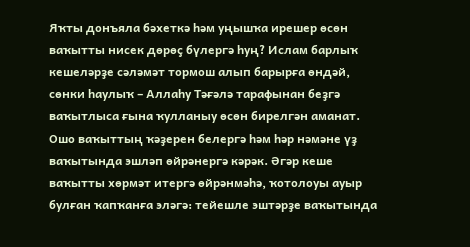Яҡты донъяла бәхеткә һәм уңышҡа ирешер өсөн ваҡытты нисек дөрөҫ бүлергә һуң? Ислам барлыҡ кешеләрҙе сәләмәт тормош алып барырға өндәй, сөнки һаулыҡ – Аллаһу Тәғәлә тарафынан беҙгә ваҡытлыса ғына ҡулланыу өсөн бирелгән аманат. Ошо ваҡыттың ҡәҙерен белергә һәм һәр нәмәне үҙ ваҡытында эшләп өйрәнергә кәрәк. Әгәр кеше ваҡытты хөрмәт итергә өйрәнмәһә, ҡотолоуы ауыр булған ҡапҡанға эләгә: тейешле эштәрҙе ваҡытында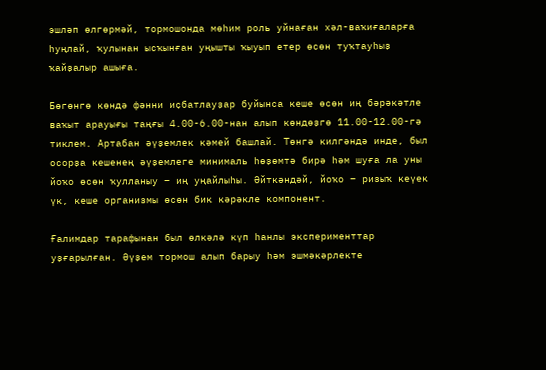эшләп өлгөрмәй, тормошонда мөһим роль уйнаған хәл-ваҡиғаларға һуңлай, ҡулынан ысҡынған уңышты ҡыуып етер өсөн туҡтауһыҙ ҡайҙалыр ашыға.

Бөгөнгө көндә фәнни иҫбатлауҙар буйынса кеше өсөн иң бәрәкәтле ваҡыт арауығы таңғы 4.00-6.00-нан алып көндөҙгө 11.00-12.00-гә тиклем. Артабан әүҙемлек кәмей башлай. Төнгә килгәндә инде, был осорҙа кешенең әүҙемлеге минималь һөҙөмтә бирә һәм шуға ла уны йоҡо өсөн ҡулланыу – иң уңайлыһы. Әйткәндәй, йоҡо – ризыҡ кеүек үк, кеше организмы өсөн бик кәрәкле компонент.

Ғалимдар тарафынан был өлкәлә күп һанлы эксперименттар уҙғарылған. Әүҙем тормош алып барыу һәм эшмәкәрлекте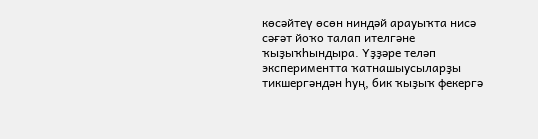көсәйтеү өсөн ниндәй арауыҡта нисә сәғәт йоҡо талап ителгәне ҡыҙыҡһындыра. Үҙҙәре теләп экспериментта ҡатнашыусыларҙы тикшергәндән һуң, бик ҡыҙыҡ фекергә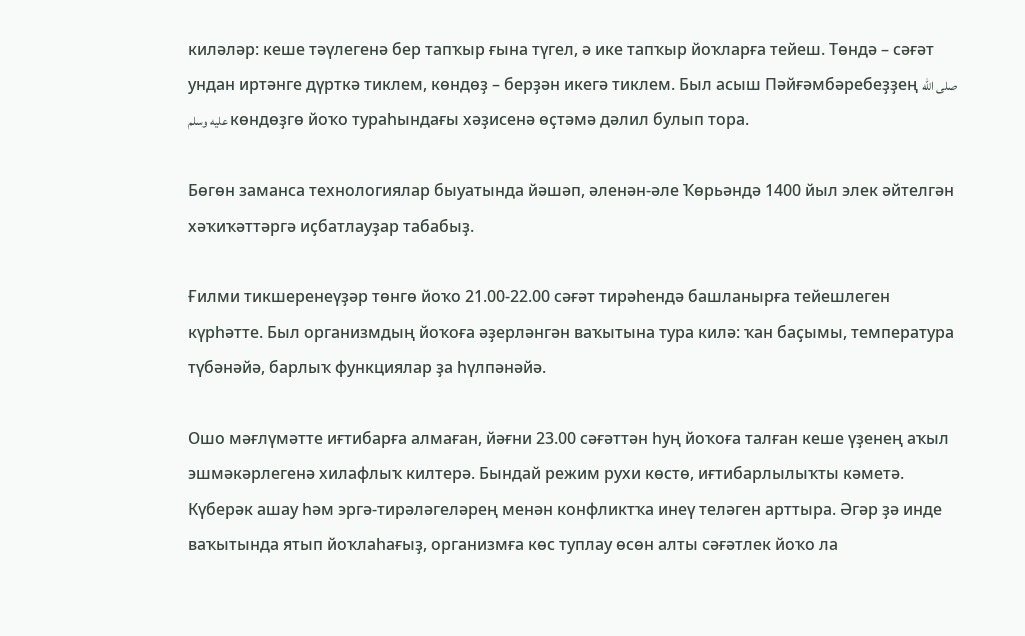киләләр: кеше тәүлегенә бер тапҡыр ғына түгел, ә ике тапҡыр йоҡларға тейеш. Төндә – сәғәт ундан иртәнге дүрткә тиклем, көндөҙ – берҙән икегә тиклем. Был асыш Пәйғәмбәребеҙҙең صلى الله عليه وسلم көндөҙгө йоҡо тураһындағы хәҙисенә өҫтәмә дәлил булып тора.

Бөгөн заманса технологиялар быуатында йәшәп, әленән-әле Ҡөрьәндә 1400 йыл элек әйтелгән хәҡиҡәттәргә иҫбатлауҙар табабыҙ.

Ғилми тикшеренеүҙәр төнгө йоҡо 21.00-22.00 сәғәт тирәһендә башланырға тейешлеген күрһәтте. Был организмдың йоҡоға әҙерләнгән ваҡытына тура килә: ҡан баҫымы, температура түбәнәйә, барлыҡ функциялар ҙа һүлпәнәйә.

Ошо мәғлүмәтте иғтибарға алмаған, йәғни 23.00 сәғәттән һуң йоҡоға талған кеше үҙенең аҡыл эшмәкәрлегенә хилафлыҡ килтерә. Бындай режим рухи көстө, иғтибарлылыҡты кәметә. Күберәк ашау һәм эргә-тирәләгеләрең менән конфликтҡа инеү теләген арттыра. Әгәр ҙә инде ваҡытында ятып йоҡлаһағыҙ, организмға көс туплау өсөн алты сәғәтлек йоҡо ла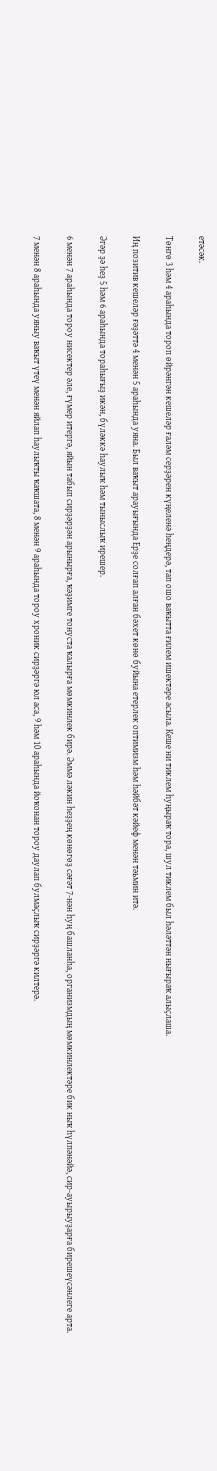етәсәк.

Төнгө 3 һәм 4 араһында тороп өйрәнгән кешеләр ғаләм серҙәрен күңеленә һеңдерә, тап ошо ваҡытта ғилем ишектәре асыла. Кеше ни тиклем һуңыраҡ тора, шул тиклем был һәләттән нығыраҡ алыҫлаша.

Иң позитив кешеләр ғәҙәттә 4 менән 5 араһында уяна. Был ваҡыт арауығында Ерҙе солғап алған бәхет көнө буйына етерлек оптимизм һәм һәйбәт кәйеф менән тәьмин итә.

Әгәр ҙә һеҙ 5 һәм 6 араһында тораһығыҙ икән, бүләккә һаулыҡ һәм тыныслыҡ ирешер.

6 менән 7 араһында тороу нисектер әле, ғүмер итергә, яйын табып сирҙәрҙән арынырға, ҡәҙимге тонуста ҡалырға мөмкинлек бирә. Әммә ләкин һеҙҙең көнөгөҙ сәғәт 7-нән һуң башланһа, организмдың мөмкинлектәре бик ныҡ һүлпәнәйә, сир-ауырыуҙарға бирешеүсәнлеге арта.

7 менән 8 араһында уяныу ваҡыт үтеү менән яйлап һаулыҡты ҡаҡшата, 8 менән 9 араһында тороу хроник сирҙәргә юл аса, 9 һәм 10 араһында йоҡонан тороу даулап булмаҫлыҡ сирҙәргә килтерә.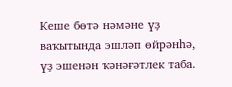Кеше бөтә нәмәне үҙ ваҡытында эшләп өйрәнһә, үҙ эшенән ҡәнәғәтлек таба.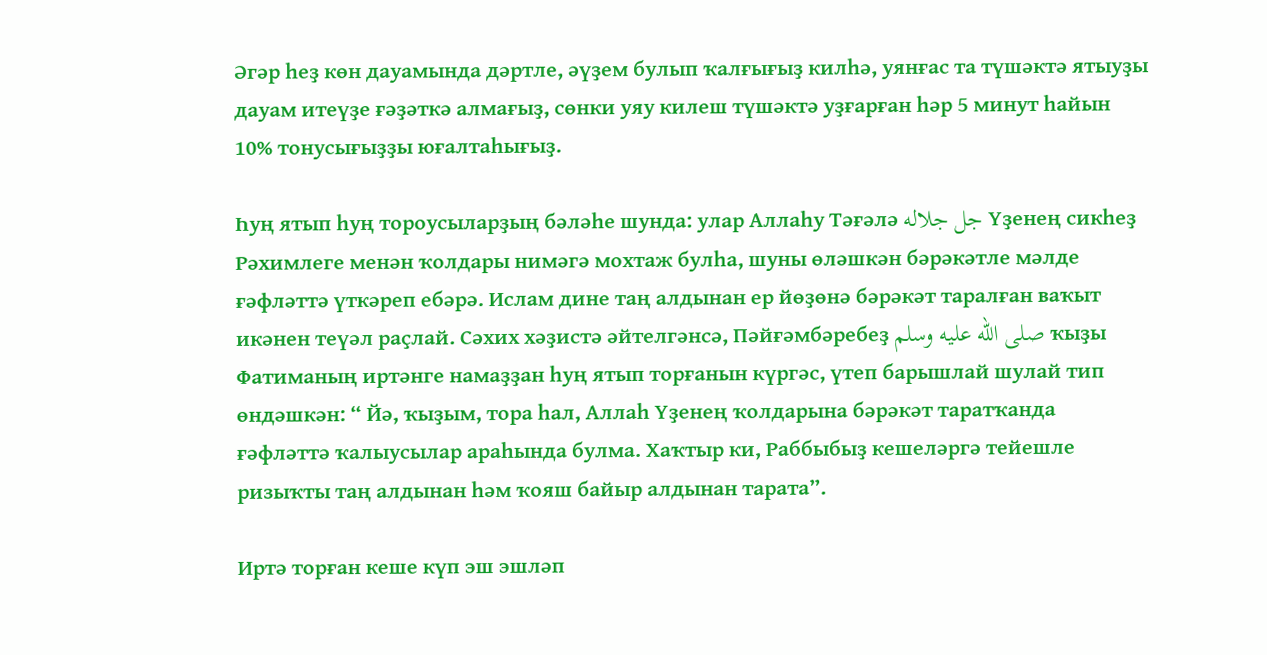Әгәр һеҙ көн дауамында дәртле, әүҙем булып ҡалғығыҙ килһә, уянғас та түшәктә ятыуҙы дауам итеүҙе ғәҙәткә алмағыҙ, сөнки уяу килеш түшәктә уҙғарған һәр 5 минут һайын 10% тонусығыҙҙы юғалтаһығыҙ.

Һуң ятып һуң тороусыларҙың бәләһе шунда: улар Аллаһу Тәғәлә جل جلاله Үҙенең сикһеҙ Рәхимлеге менән ҡолдары нимәгә мохтаж булһа, шуны өләшкән бәрәкәтле мәлде ғәфләттә үткәреп ебәрә. Ислам дине таң алдынан ер йөҙөнә бәрәкәт таралған ваҡыт икәнен теүәл раҫлай. Сәхих хәҙистә әйтелгәнсә, Пәйғәмбәребеҙ صلى الله عليه وسلم ҡыҙы Фатиманың иртәнге намаҙҙан һуң ятып торғанын күргәс, үтеп барышлай шулай тип өндәшкән: “ Йә, ҡыҙым, тора һал, Аллаһ Үҙенең ҡолдарына бәрәкәт таратҡанда ғәфләттә ҡалыусылар араһында булма. Хаҡтыр ки, Раббыбыҙ кешеләргә тейешле ризыҡты таң алдынан һәм ҡояш байыр алдынан тарата”.

Иртә торған кеше күп эш эшләп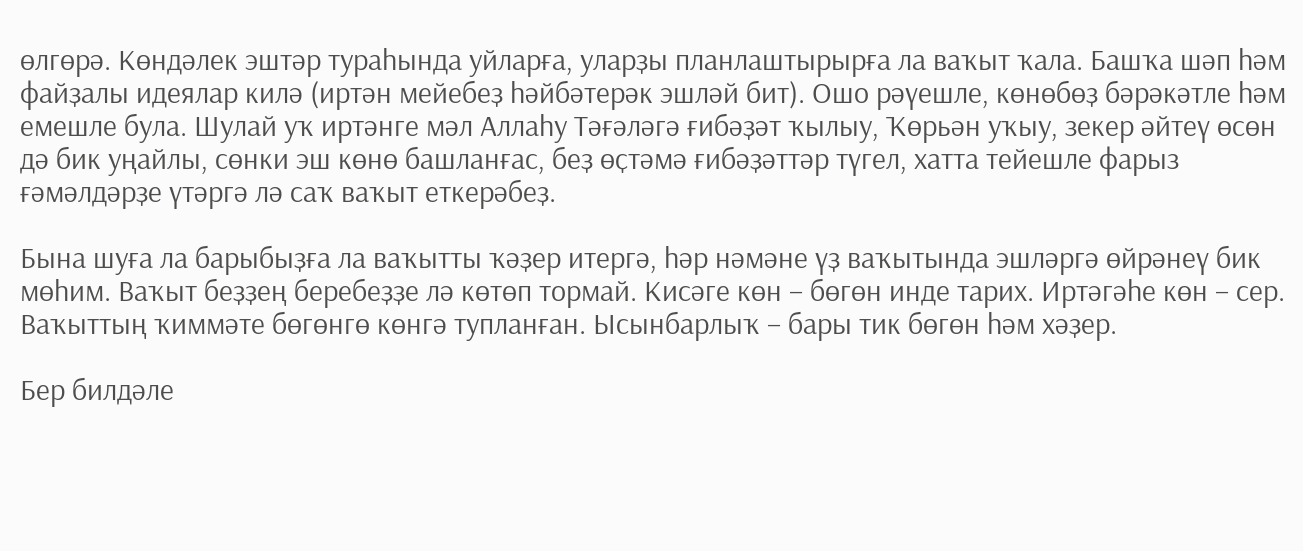өлгөрә. Көндәлек эштәр тураһында уйларға, уларҙы планлаштырырға ла ваҡыт ҡала. Башҡа шәп һәм файҙалы идеялар килә (иртән мейебеҙ һәйбәтерәк эшләй бит). Ошо рәүешле, көнөбөҙ бәрәкәтле һәм емешле була. Шулай уҡ иртәнге мәл Аллаһу Тәғәләгә ғибәҙәт ҡылыу, Ҡөрьән уҡыу, зекер әйтеү өсөн дә бик уңайлы, сөнки эш көнө башланғас, беҙ өҫтәмә ғибәҙәттәр түгел, хатта тейешле фарыз ғәмәлдәрҙе үтәргә лә саҡ ваҡыт еткерәбеҙ.

Бына шуға ла барыбыҙға ла ваҡытты ҡәҙер итергә, һәр нәмәне үҙ ваҡытында эшләргә өйрәнеү бик мөһим. Ваҡыт беҙҙең беребеҙҙе лә көтөп тормай. Кисәге көн – бөгөн инде тарих. Иртәгәһе көн – сер. Ваҡыттың ҡиммәте бөгөнгө көнгә тупланған. Ысынбарлыҡ – бары тик бөгөн һәм хәҙер.

Бер билдәле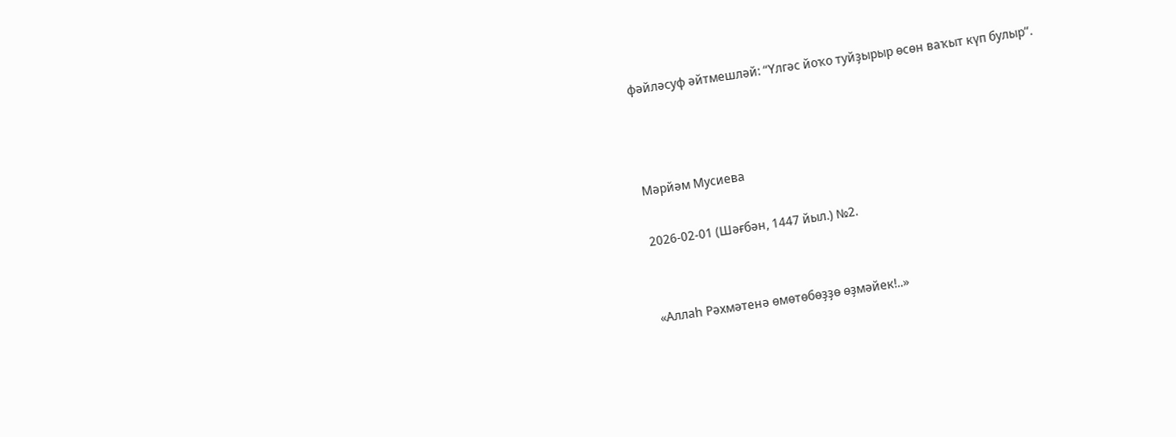фәйләсуф әйтмешләй: “Үлгәс йоҡо туйҙырыр өсөн ваҡыт күп булыр”.



Мәрйәм Мусиева

2026-02-01 (Шәғбән, 1447 йыл.) №2.


«Аллаһ Рәхмәтенә өмөтөбөҙҙө өҙмәйек!..»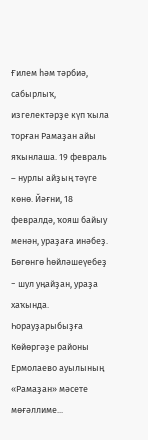Ғилем һәм тәрбиә, сабырлыҡ, изгелектәрҙе күп ҡыла торған Рамаҙан айы яҡынлаша. 19 февраль – нурлы айҙың тәүге көнө. Йәғни, 18 февралдә, ҡояш байыу менән, ураҙаға инәбеҙ. Бөгөнгө һөйләшеүебеҙ − шул уңайҙан, ураҙа хаҡында. Һорауҙарыбыҙға Көйөргәҙе районы Ермолаево ауылының «Рамаҙан» мәсете мөғәллиме...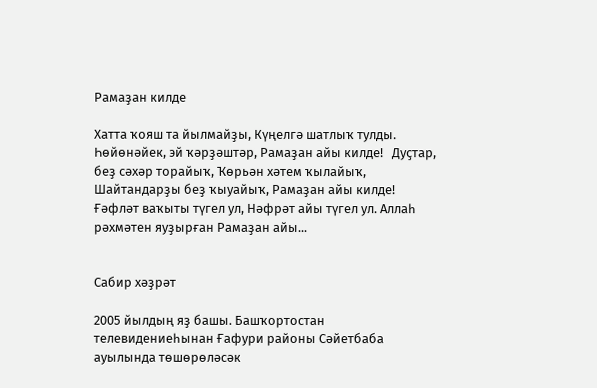Рамаҙан килде

Хатта ҡояш та йылмайҙы, Күңелгә шатлыҡ тулды. Һөйөнәйек, эй ҡәрҙәштәр, Рамаҙан айы килде!   Дуҫтар, беҙ сәхәр торайыҡ, Ҡөрьән хәтем ҡылайыҡ, Шайтандарҙы беҙ ҡыуайыҡ, Рамаҙан айы килде!   Ғәфләт ваҡыты түгел ул, Нәфрәт айы түгел ул. Аллаһ рәхмәтен яуҙырған Рамаҙан айы...


Сабир хәҙрәт

2005 йылдың яҙ башы. Башҡортостан телевидениеһынан Ғафури районы Сәйетбаба ауылында төшөрөләсәк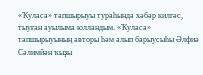«Ҡуласа» тапшырыуы тураһында хәбәр килгәс, тыуған ауылыма юлландым. «Ҡуласа» тапшырыуының авторы һәм алып барыусыһы Әлфиә Сәлимйән ҡыҙы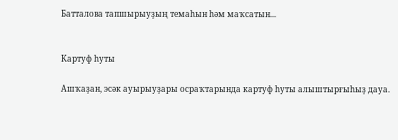Батталова тапшырыуҙың темаһын һәм маҡсатын...


Картуф һуты

Ашҡаҙан, эсәк ауырыуҙары осраҡтарында картуф һуты алыштырғыһыҙ дауа.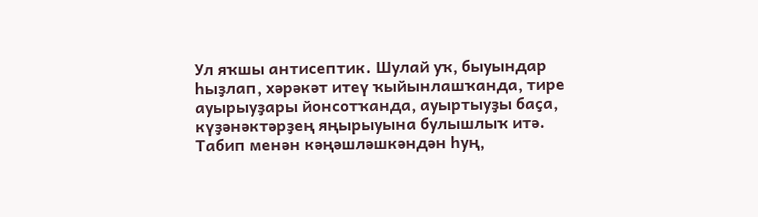Ул яҡшы антисептик. Шулай уҡ, быуындар һыҙлап, хәрәкәт итеү ҡыйынлашҡанда, тире ауырыуҙары йонсотҡанда, ауыртыуҙы баҫа, күҙәнәктәрҙең яңырыуына булышлыҡ итә.   Табип менән кәңәшләшкәндән һуң,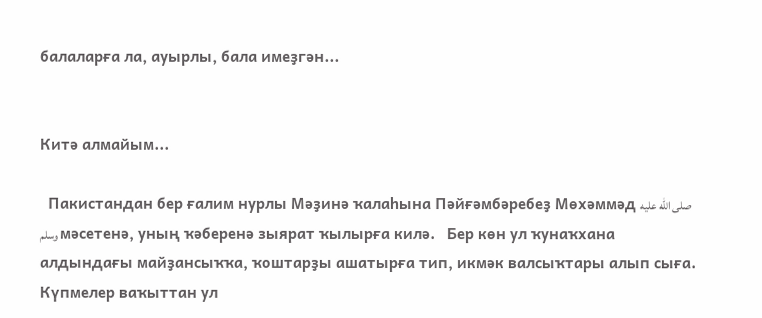балаларға ла, ауырлы, бала имеҙгән...


Китә алмайым...

  Пакистандан бер ғалим нурлы Мәҙинә ҡалаһына Пәйғәмбәребеҙ Мөхәммәд صلى الله عليه وسلم мәсетенә, уның ҡәберенә зыярат ҡылырға килә.   Бер көн ул ҡунаҡхана алдындағы майҙансыҡҡа, ҡоштарҙы ашатырға тип, икмәк валсыҡтары алып сыға. Күпмелер ваҡыттан ул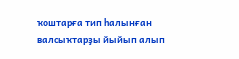ҡоштарға тип һалынған валсыҡтарҙы йыйып алып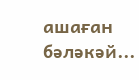ашаған бәләкәй...